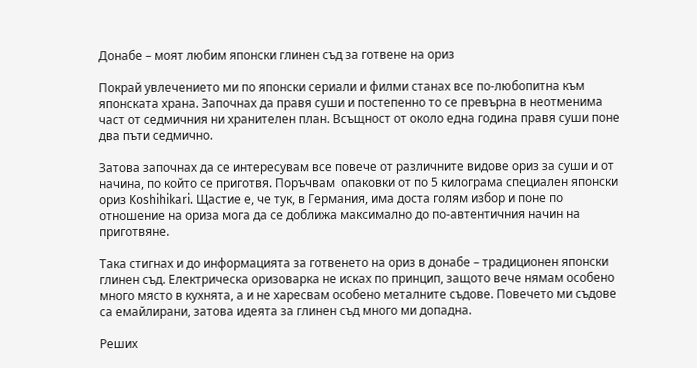Донабе – моят любим японски глинен съд за готвене на ориз

Покрай увлечението ми по японски сериали и филми станах все по-любопитна към японската храна. Започнах да правя суши и постепенно то се превърна в неотменима част от седмичния ни хранителен план. Всъщност от около една година правя суши поне два пъти седмично.

Затова започнах да се интересувам все повече от различните видове ориз за суши и от начина, по който се приготвя. Поръчвам  опаковки от по 5 килограма специален японски ориз Koshihikari. Щастие е, че тук, в Германия, има доста голям избор и поне по отношение на ориза мога да се доближа максимално до по-автентичния начин на приготвяне.

Така стигнах и до информацията за готвенето на ориз в донабе – традиционен японски глинен съд. Електрическа оризоварка не исках по принцип, защото вече нямам особено много място в кухнята, а и не харесвам особено металните съдове. Повечето ми съдове са емайлирани, затова идеята за глинен съд много ми допадна.

Реших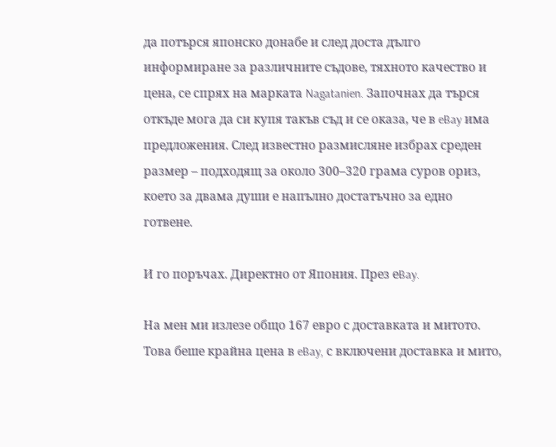да потърся японско донабе и след доста дълго информиране за различните съдове, тяхното качество и цена, се спрях на марката Nagatanien. Започнах да търся откъде мога да си купя такъв съд и се оказа, че в eBay има предложения. След известно размисляне избрах среден размер – подходящ за около 300–320 грама суров ориз, което за двама души е напълно достатъчно за едно готвене.

И го поръчах. Директно от Япония. През еBay.

На мен ми излезе общо 167 евро с доставката и митото. Това беше крайна цена в eBay, с включени доставка и мито,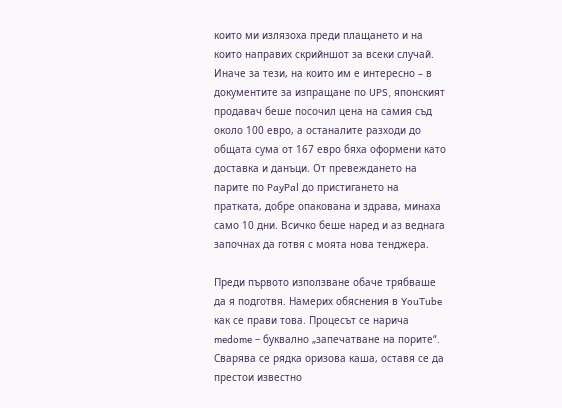които ми излязоха преди плащането и на които направих скрийншот за всеки случай.
Иначе за тези, на които им е интересно – в документите за изпращане по UPS, японският продавач беше посочил цена на самия съд около 100 евро, а останалите разходи до общата сума от 167 евро бяха оформени като доставка и данъци. От превеждането на парите по PayPal до пристигането на пратката, добре опакована и здрава, минаха само 10 дни. Всичко беше наред и аз веднага започнах да готвя с моята нова тенджера.

Преди първото използване обаче трябваше да я подготвя. Намерих обяснения в YouTube как се прави това. Процесът се нарича medome – буквално „запечатване на порите“. Сварява се рядка оризова каша, оставя се да престои известно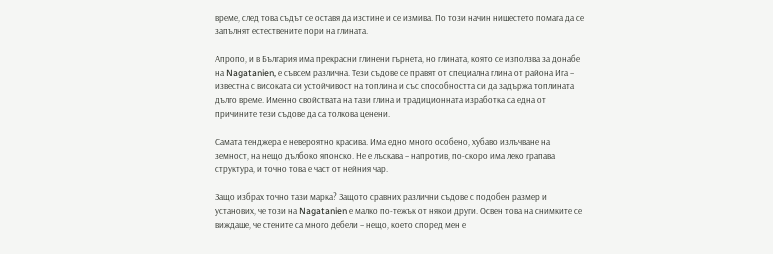време, след това съдът се оставя да изстине и се измива. По този начин нишестето помага да се запълнят естествените пори на глината.

Апропо, и в България има прекрасни глинени гърнета, но глината, която се използва за донабе на Nagatanien, е съвсем различна. Тези съдове се правят от специална глина от района Ига – известна с високата си устойчивост на топлина и със способността си да задържа топлината дълго време. Именно свойствата на тази глина и традиционната изработка са една от причините тези съдове да са толкова ценени.

Самата тенджера е невероятно красива. Има едно много особено, хубаво излъчване на земност, на нещо дълбоко японско. Не е лъскава – напротив, по-скоро има леко грапава структура, и точно това е част от нейния чар.

Защо избрах точно тази марка? Защото сравних различни съдове с подобен размер и установих, че този на Nagatanien е малко по-тежък от някои други. Освен това на снимките се виждаше, че стените са много дебели – нещо, което според мен е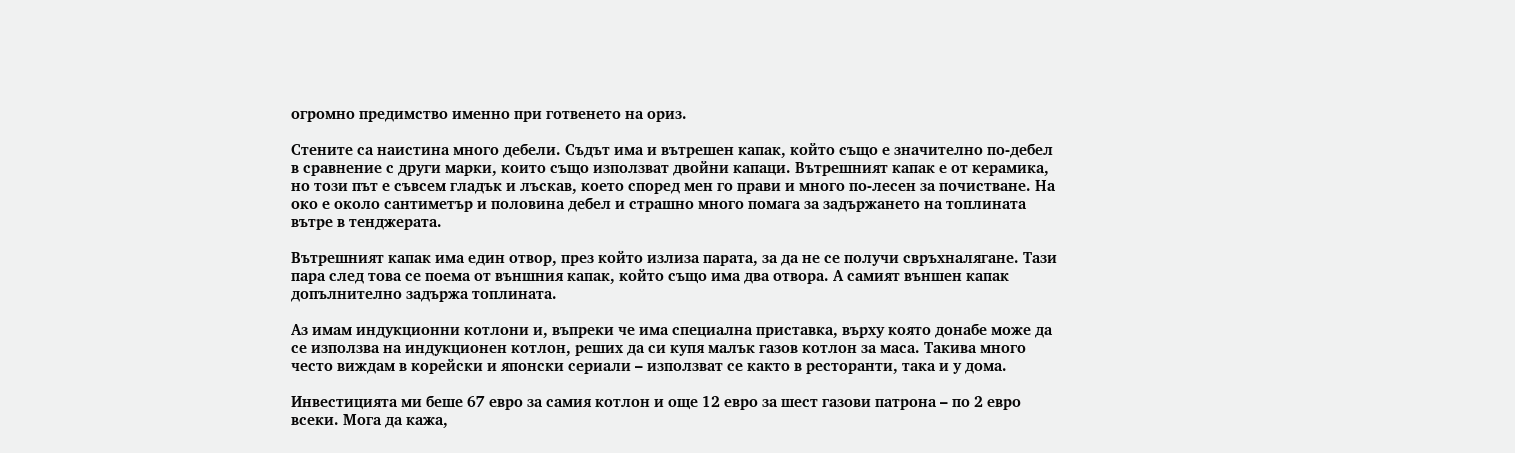огромно предимство именно при готвенето на ориз.

Стените са наистина много дебели. Съдът има и вътрешен капак, който също е значително по-дебел в сравнение с други марки, които също използват двойни капаци. Вътрешният капак е от керамика, но този път е съвсем гладък и лъскав, което според мен го прави и много по-лесен за почистване. На око е около сантиметър и половина дебел и страшно много помага за задържането на топлината вътре в тенджерата.

Вътрешният капак има един отвор, през който излиза парата, за да не се получи свръхналягане. Тази пара след това се поема от външния капак, който също има два отвора. А самият външен капак допълнително задържа топлината.

Аз имам индукционни котлони и, въпреки че има специална приставка, върху която донабе може да се използва на индукционен котлон, реших да си купя малък газов котлон за маса. Такива много често виждам в корейски и японски сериали – използват се както в ресторанти, така и у дома.

Инвестицията ми беше 67 евро за самия котлон и още 12 евро за шест газови патрона – по 2 евро всеки. Мога да кажа,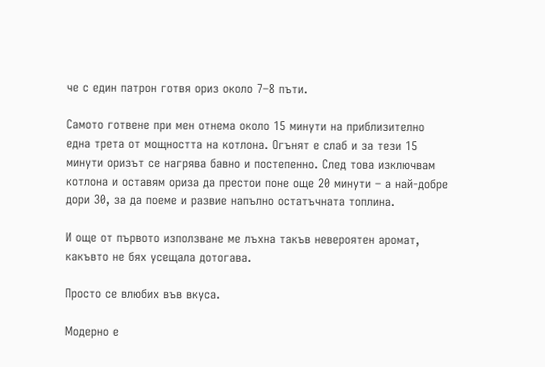че с един патрон готвя ориз около 7–8 пъти.

Самото готвене при мен отнема около 15 минути на приблизително една трета от мощността на котлона. Огънят е слаб и за тези 15 минути оризът се нагрява бавно и постепенно. След това изключвам котлона и оставям ориза да престои поне още 20 минути – а най-добре дори 30, за да поеме и развие напълно остатъчната топлина.

И още от първото използване ме лъхна такъв невероятен аромат, какъвто не бях усещала дотогава.

Просто се влюбих във вкуса.

Модерно е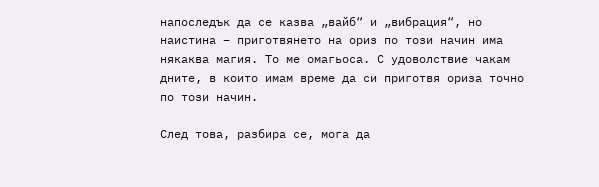напоследък да се казва „вайб“ и „вибрация“, но наистина – приготвянето на ориз по този начин има някаква магия. То ме омагьоса. С удоволствие чакам дните, в които имам време да си приготвя ориза точно по този начин.

След това, разбира се, мога да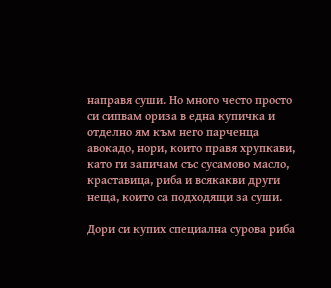направя суши. Но много често просто си сипвам ориза в една купичка и отделно ям към него парченца авокадо, нори, които правя хрупкави, като ги запичам със сусамово масло, краставица, риба и всякакви други неща, които са подходящи за суши.

Дори си купих специална сурова риба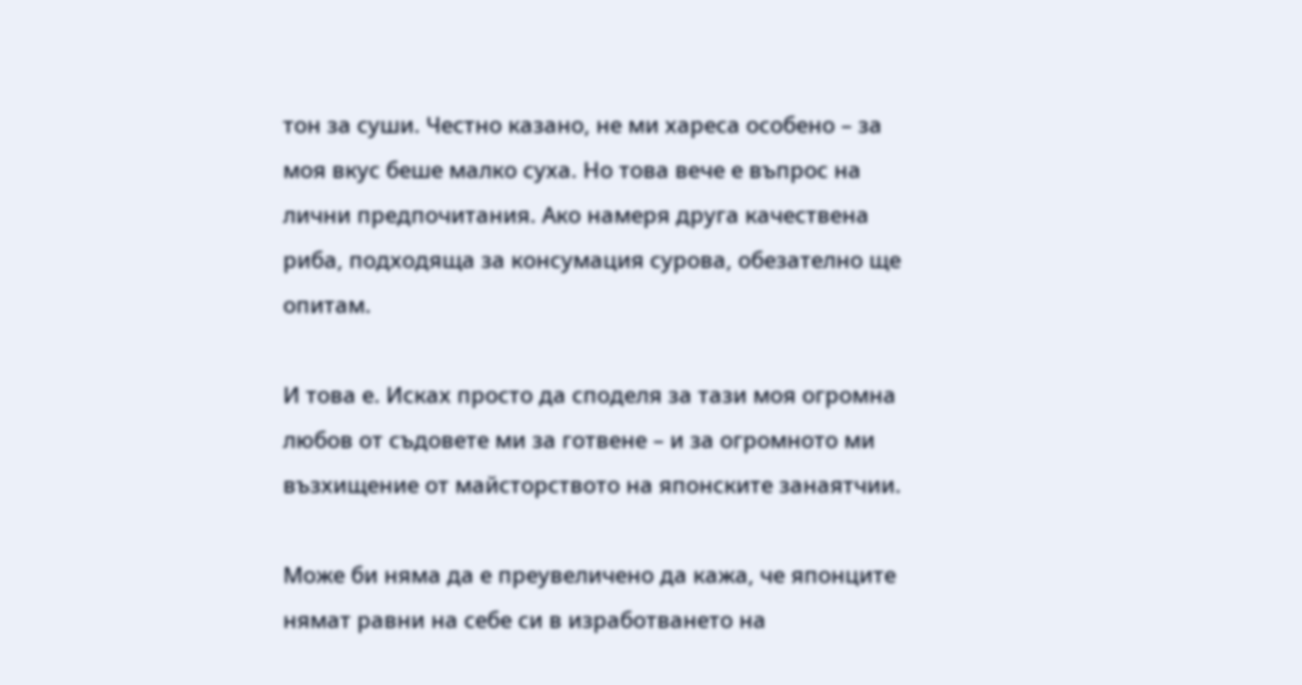тон за суши. Честно казано, не ми хареса особено – за моя вкус беше малко суха. Но това вече е въпрос на лични предпочитания. Ако намеря друга качествена риба, подходяща за консумация сурова, обезателно ще опитам.

И това е. Исках просто да споделя за тази моя огромна любов от съдовете ми за готвене – и за огромното ми възхищение от майсторството на японските занаятчии.

Може би няма да е преувеличено да кажа, че японците нямат равни на себе си в изработването на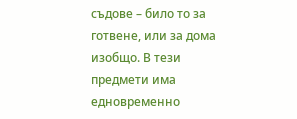съдове – било то за готвене, или за дома изобщо. В тези предмети има едновременно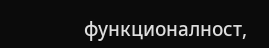функционалност,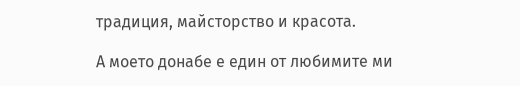традиция, майсторство и красота.

А моето донабе е един от любимите ми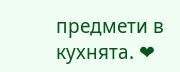предмети в кухнята. ❤